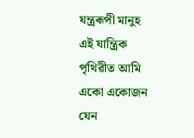যন্ত্ৰৰূপী মানুহ
এই যান্ত্ৰিক পৃথিৱীত আমি একো একোজন যেন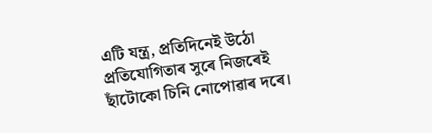এটি যন্ত্ৰ, প্ৰতিদিনেই উঠো প্ৰতিযোগিতাৰ সুৰে নিজৰেই ছাঁটোকো চিনি নোপোৱাৰ দৰে।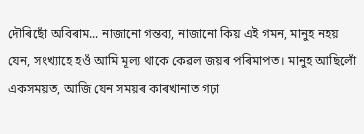দৌৰিছোঁ অবিৰাম... নাজানো গন্তব্য, নাজানো কিয় এই গমন, মানুহ নহয় যেন, সংখ্যাহে হওঁ আমি মূল্য থাকে কেৱল জয়ৰ পৰিমাপত। মানুহ আছিলোঁ একসময়ত, আজি যেন সময়ৰ কাৰখানাত গঢ়া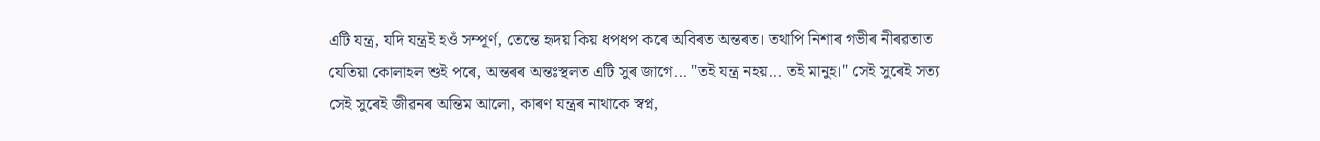এটি যন্ত্ৰ, যদি যন্ত্ৰই হওঁ সম্পূৰ্ণ, তেন্তে হৃদয় কিয় ধপধপ কৰে অবিৰত অন্তৰত। তথাপি নিশাৰ গভীৰ নীৰৱতাত যেতিয়া কোলাহল শুই পৰে, অন্তৰৰ অন্তঃস্থলত এটি সুৰ জাগে... "তই যন্ত্ৰ নহয়... তই মানুহ।" সেই সুৰেই সত্য সেই সুৰেই জীৱনৰ অন্তিম আলো, কাৰণ যন্ত্ৰৰ নাথাকে স্বপ্ন,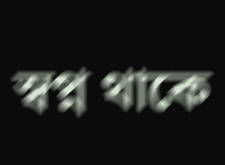স্বপ্ন থাকে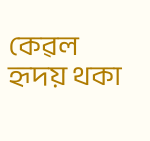কেৱল হৃদয় থকা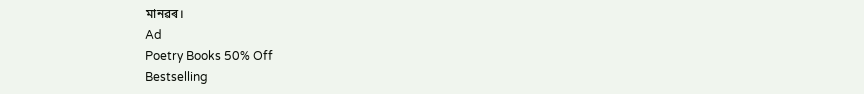মানৱৰ।
Ad
Poetry Books 50% Off
Bestselling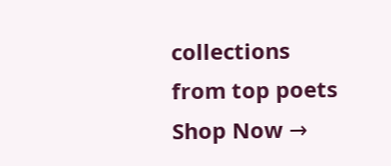collections from top poets
Shop Now →